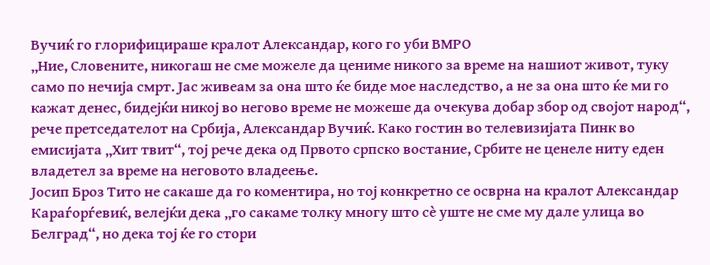Вучиќ го глорифицираше кралот Александар, кого го уби ВМРО
„Ние, Словените, никогаш не сме можеле да цениме никого за време на нашиот живот, туку само по нечија смрт. Јас живеам за она што ќе биде мое наследство, а не за она што ќе ми го кажат денес, бидејќи никој во негово време не можеше да очекува добар збор од својот народ“, рече претседателот на Србија, Александар Вучиќ. Како гостин во телевизијата Пинк во емисијата „Хит твит“, тој рече дека од Првото српско востание, Србите не ценеле ниту еден владетел за време на неговото владеење.
Јосип Броз Тито не сакаше да го коментира, но тој конкретно се осврна на кралот Александар Караѓорѓевиќ, велејќи дека „го сакаме толку многу што сè уште не сме му дале улица во Белград“, но дека тој ќе го стори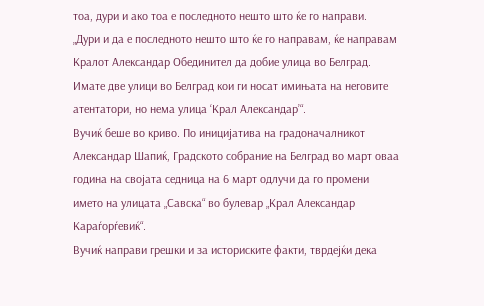тоа, дури и ако тоа е последното нешто што ќе го направи.
„Дури и да е последното нешто што ќе го направам, ќе направам Кралот Александар Обединител да добие улица во Белград. Имате две улици во Белград кои ги носат имињата на неговите атентатори, но нема улица ‘Крал Александар’“.
Вучиќ беше во криво. По иницијатива на градоначалникот Александар Шапиќ, Градското собрание на Белград во март оваа година на својата седница на 6 март одлучи да го промени името на улицата „Савска“ во булевар „Крал Александар Караѓорѓевиќ“.
Вучиќ направи грешки и за историските факти, тврдејќи дека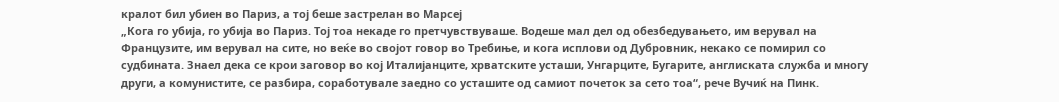кралот бил убиен во Париз, а тој беше застрелан во Марсеј
„Кога го убија, го убија во Париз. Тој тоа некаде го претчувствуваше. Водеше мал дел од обезбедувањето, им верувал на Французите, им верувал на сите, но веќе во својот говор во Требиње, и кога исплови од Дубровник, некако се помирил со судбината. Знаел дека се крои заговор во кој Италијанците, хрватските усташи, Унгарците, Бугарите, англиската служба и многу други, а комунистите, се разбира, соработувале заедно со усташите од самиот почеток за сето тоа“, рече Вучиќ на Пинк.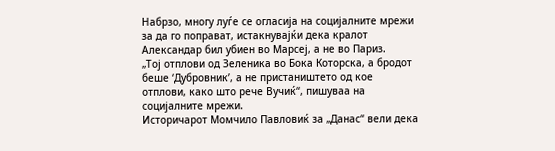Набрзо, многу луѓе се огласија на социјалните мрежи за да го поправат, истакнувајќи дека кралот Александар бил убиен во Марсеј, а не во Париз.
„Тој отплови од Зеленика во Бока Которска, а бродот беше ‘Дубровник’, а не пристаништето од кое отплови, како што рече Вучиќ“, пишуваа на социјалните мрежи.
Историчарот Момчило Павловиќ за „Данас“ вели дека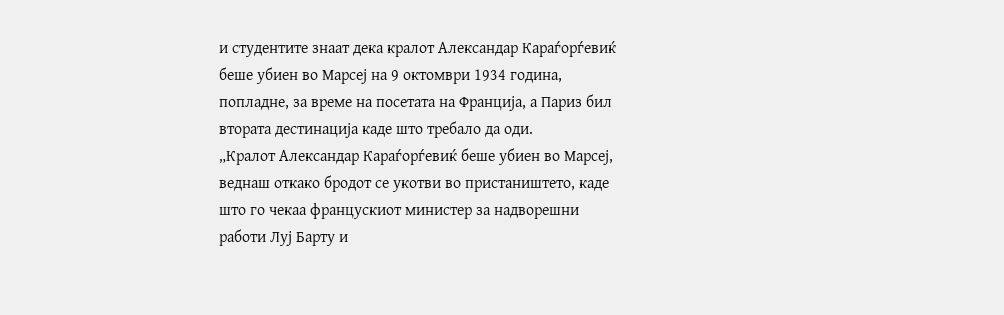и студентите знаат дека кралот Александар Караѓорѓевиќ беше убиен во Марсеј на 9 октомври 1934 година, попладне, за време на посетата на Франција, а Париз бил втората дестинација каде што требало да оди.
„Кралот Александар Караѓорѓевиќ беше убиен во Марсеј, веднаш откако бродот се укотви во пристаништето, каде што го чекаа францускиот министер за надворешни работи Луј Барту и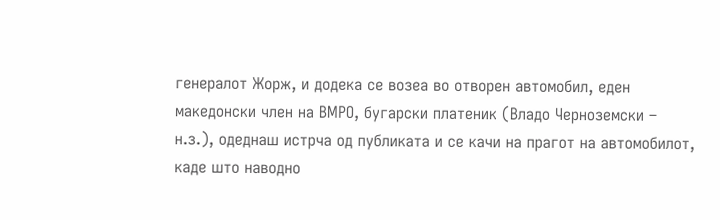генералот Жорж, и додека се возеа во отворен автомобил, еден македонски член на ВМРО, бугарски платеник (Владо Черноземски – н.з.), одеднаш истрча од публиката и се качи на прагот на автомобилот, каде што наводно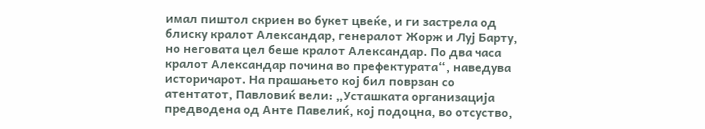имал пиштол скриен во букет цвеќе, и ги застрела од блиску кралот Александар, генералот Жорж и Луј Барту, но неговата цел беше кралот Александар. По два часа кралот Александар почина во префектурата“, наведува историчарот. На прашањето кој бил поврзан со атентатот, Павловиќ вели: „Усташката организација предводена од Анте Павелиќ, кој подоцна, во отсуство,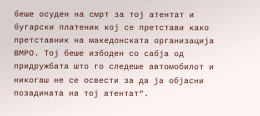беше осуден на смрт за тој атентат и бугарски платеник кој се претстави како претставник на македонската организација ВМРО. Тој беше избоден со сабја од придружбата што го следеше автомобилот и никогаш не се освести за да ја објасни позадината на тој атентат“.